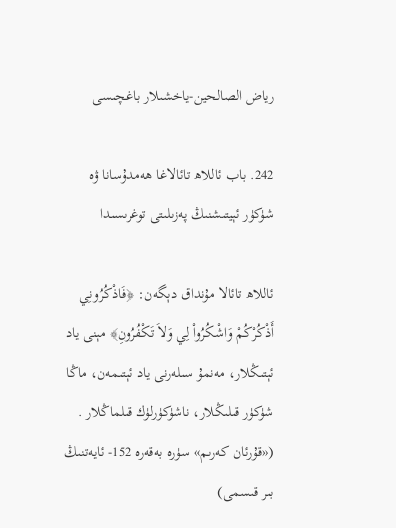رياض الصالحين-ياخشىلار باغچىسى

242. باب ئاللاھ تائالاغا ھەمدۇسانا ۋە شۈكۈر ئېيتىشنىڭ پەزىلىتى توغرىسىدا

ئاللاھ تائالا مۇنداق دېگەن: ﴿فَاذْكُرُونِي أَذْكُرْكُمْ وَاشْكُرُواْ لِي وَلاَ تَكْفُرُونِ﴾ مېنى ياد ئېتىڭلار، مەنمۇ سىلەرنى ياد ئېتىمەن، ماڭا شۈكۈر قىلىڭلار، ناشۈكۈرلۈك قىلماڭلار . («قۇرئان كەرىم» سۈرە بەقەرە 152- ئايەتنىڭ بىر قىسمى)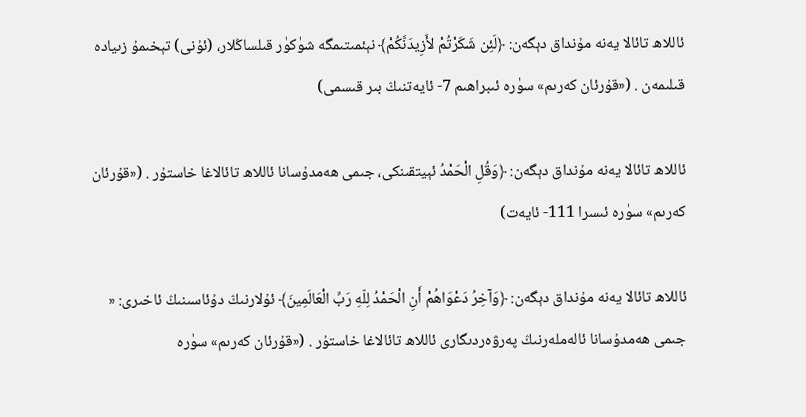ئاللاھ تائالا يەنە مۇنداق دېگەن: ﴿لَئِن شَكَرْتُمْ لأَزِيدَنَّكُمْ﴾ نېئمىتىمگە شۈكۈر قىلساڭلار، (ئۇنى) تېخىمۇ زىيادە قىلىمەن . («قۇرئان كەرىم» سۈرە ئىبراھىم 7- ئايەتنىڭ بىر قىسمى)

ئاللاھ تائالا يەنە مۇنداق دېگەن: ﴿وَقُلِ الْحَمْدُ ئېيتقىنكى، جىمى ھەمدۇسانا ئاللاھ تائالاغا خاستۇر . («قۇرئان كەرىم» سۈرە ئىسرا 111- ئايەت)

ئاللاھ تائالا يەنە مۇنداق دېگەن: ﴿وَآخِرُ دَعْوَاهُمْ أَنِ الْحَمْدُ لِلّهِ رَبِّ الْعَالَمِينَ﴾ ئۇلارنىڭ دۇئاسىنىڭ ئاخىرى: « جىمى ھەمدۇسانا ئالەملەرنىڭ پەرۋەردىگارى ئاللاھ تائالاغا خاستۇر . («قۇرئان كەرىم» سۈرە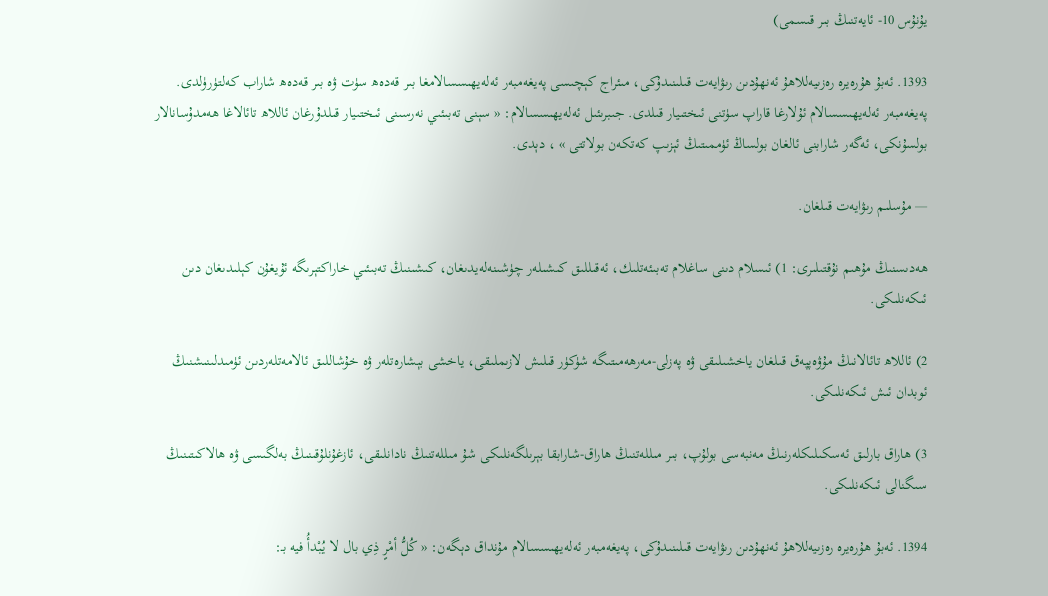يۇنۇس 10- ئايەتنىڭ بىر قىسمى)

1393. ئەبۇ ھۇرەيرە رەزىيەللاھۇ ئەنھۇدىن رىۋايەت قىلىنىدۇكى، مىئراج كېچىسى پەيغەمبەر ئەلەيھىسسالامغا بىر قەدەھ سۈت ۋە بىر قەدەھ شاراب كەلتۈرۈلدى. پەيغەمبەر ئەلەيھىسسالام ئۇلارغا قاراپ سۈتنى ئىختىيار قىلدى. جىبرىئىل ئەلەيھىسسالام: « سېنى تەبىئىي نەرسىنى ئىختىيار قىلدۇرغان ئاللاھ تائالاغا ھەمدۇسانالار بولسۇنكى، ئەگەر شارابنى ئالغان بولساڭ ئۈممىتىڭ ئېزىپ كەتكەن بولاتتى » ، دېدى.

― مۇسلىم رىۋايەت قىلغان.

ھەدىسنىڭ مۇھىم نۇقتىلىرى: 1) ئىسلام دىنى ساغلام تەبىئەتلىك، ئەقىللىق كىشىلەر چۈشىنەلەيدىغان، كىشىنىڭ تەبىئىي خاراكتېرىگە ئۇيغۇن كېلىدىغان دىن ئىكەنلىكى.

2) ئاللاھ تائالانىڭ مۇۋەپپەق قىلغان ياخشىلىقى ۋە پەزلى-مەرھەمىتىگە شۈكۈر قىلىش لازىملىقى، ياخشى بېشارەتلەر ۋە خۇشاللىق ئالامەتلەردىن ئۈمىدلىنىشنىڭ ئوبدان ئىش ئىكەنلىكى.

3) ھاراق بارلىق ئەسكىلىكلەرنىڭ مەنبەسى بولۇپ، بىر مىللەتنىڭ ھاراق-شارابقا بېرىلگەنلىكى شۇ مىللەتنىڭ نادانلىقى، ئازغۇنلۇقىنىڭ بەلگىسى ۋە ھالاكىتىنىڭ سىگنالى ئىكەنلىكى.

1394. ئەبۇ ھۇرەيرە رەزىيەللاھۇ ئەنھۇدىن رىۋايەت قىلىنىدۇكى، پەيغەمبەر ئەلەيھىسسالام مۇنداق دېگەن: « كُلُّ أمْرٍ ذِي بال لا يُبْدأُ فيه بـ: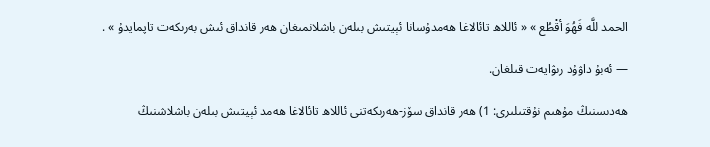الحمد للَّه فَهُوَ أقْطُع » « ئاللاھ تائالاغا ھەمدۇسانا ئېيتىش بىلەن باشلانمىغان ھەر قانداق ئىش بەرىكەت تاپمايدۇ » .

― ئەبۇ داۋۇد رىۋايەت قىلغان.

ھەدىسنىڭ مۇھىم نۇقتىلىرى: 1) ھەر قانداق سۆز-ھەرىكەتنى ئاللاھ تائالاغا ھەمد ئېيتىش بىلەن باشلاشنىڭ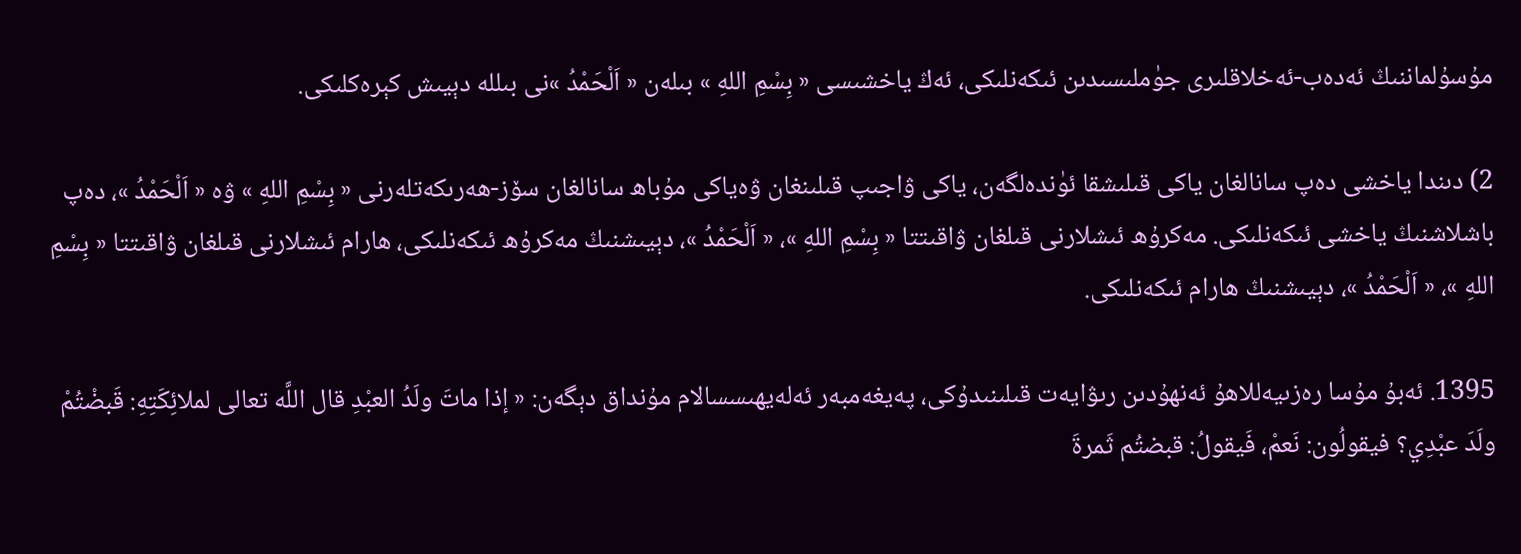مۇسۇلماننىڭ ئەدەب-ئەخلاقلىرى جۈملىسىدىن ئىكەنلىكى، ئەڭ ياخشىسى « بِسْمِ اللهِ » بىلەن « اَلْحَمْدُ »نى بىللە دېيىش كېرەكلىكى.

2) دىندا ياخشى دەپ سانالغان ياكى قىلىشقا ئۈندەلگەن، ياكى ۋاجىپ قىلىنغان ۋەياكى مۇباھ سانالغان سۆز-ھەرىكەتلەرنى « بِسْمِ اللهِ » ۋە « اَلْحَمْدُ »، دەپ باشلاشنىڭ ياخشى ئىكەنلىكى. مەكرۇھ ئىشلارنى قىلغان ۋاقىتتا « بِسْمِ اللهِ »، « اَلْحَمْدُ »، دېيىشنىڭ مەكرۇھ ئىكەنلىكى، ھارام ئىشلارنى قىلغان ۋاقىتتا « بِسْمِ اللهِ »، « اَلْحَمْدُ »، دېيىشنىڭ ھارام ئىكەنلىكى.

1395. ئەبۇ مۇسا رەزىيەللاھۇ ئەنھۇدىن رىۋايەت قىلىنىدۇكى، پەيغەمبەر ئەلەيھىسسالام مۇنداق دېگەن: « إذا ماتَ ولَدُ العبْدِ قال اللَّه تعالى لملائِكَتِهِ: قَبضْتُمْ ولَدَ عبْدِي؟ فيقولُون: نَعمْ، فَيقولُ: قبضتُم ثَمرةَ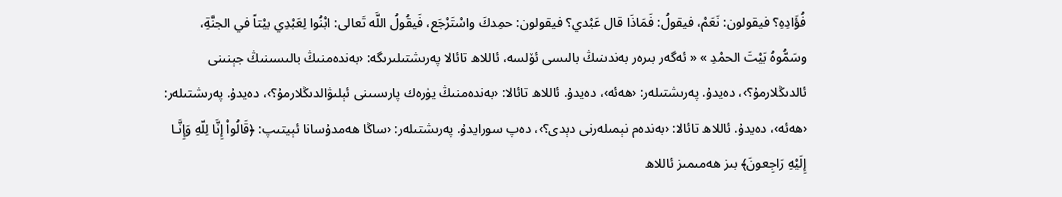فُؤَادِهِ؟ فيقولون: نَعَمْ، فيقولُ: فَمَاذَا قال عَبْدي؟ فيقولون: حمِدكَ واسْتَرْجَع، فَيقُولُ اللَّه تَعالى: ابْنُوا لِعَبْدِي بيْتاً في الجنَّةِ، وسَمُّوهُ بَيْتَ الحمْدِ » « ئەگەر بىرەر بەندىنىڭ بالىسى ئۆلسە، ئاللاھ تائالا پەرىشتىلىرىگە: ‹بەندەمنىڭ بالىسىنىڭ جېنىنى ئالدىڭلارمۇ؟›، دەيدۇ. پەرىشتىلەر: ‹ھەئە›، دەيدۇ. ئاللاھ تائالا: ‹بەندەمنىڭ يۈرەك پارىسىنى ئېلىۋالدىڭلارمۇ؟›، دەيدۇ. پەرىشتىلەر: ‹ھەئە›، دەيدۇ. ئاللاھ تائالا: ‹بەندەم نېمىلەرنى دېدى؟›، دەپ سورايدۇ. پەرىشتىلەر: ‹ساڭا ھەمدۇسانا ئېيتىپ: ﴿قَالُواْ إِنَّا لِلّهِ وَإِنَّـا إِلَيْهِ رَاجِعونَ﴾ بىز ھەمىمىز ئاللاھ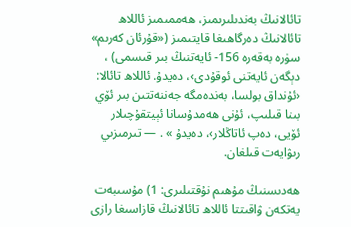تائالانىڭ بەندىلىرىمىز، ھەممىمىز ئاللاھ تائالانىڭ دەرگاھىغا قايتىمىز («قۇرئان كەرىم» سۈرە بەقەرە 156- ئايەتنىڭ بىر قىسمى) ، دېگەن ئايەتنى ئوقۇدى›، دەيدۇ. ئاللاھ تائالا: ‹ئۇنداق بولسا، بەندەمگە جەننەتتىن بىر ئۆي بىنا قىلىپ، ئۇنى ھەمدۇسانا ئېيتقۇچىلار ئۆيى، دەپ ئاتاڭلار›، دەيدۇ » . ― تىرمىزىي رىۋايەت قىلغان.

ھەدىسنىڭ مۇھىم نۇقتىلىرى: 1) مۇسىبەت يەتكەن ۋاقىتتا ئاللاھ تائالانىڭ قازاسىغا رازى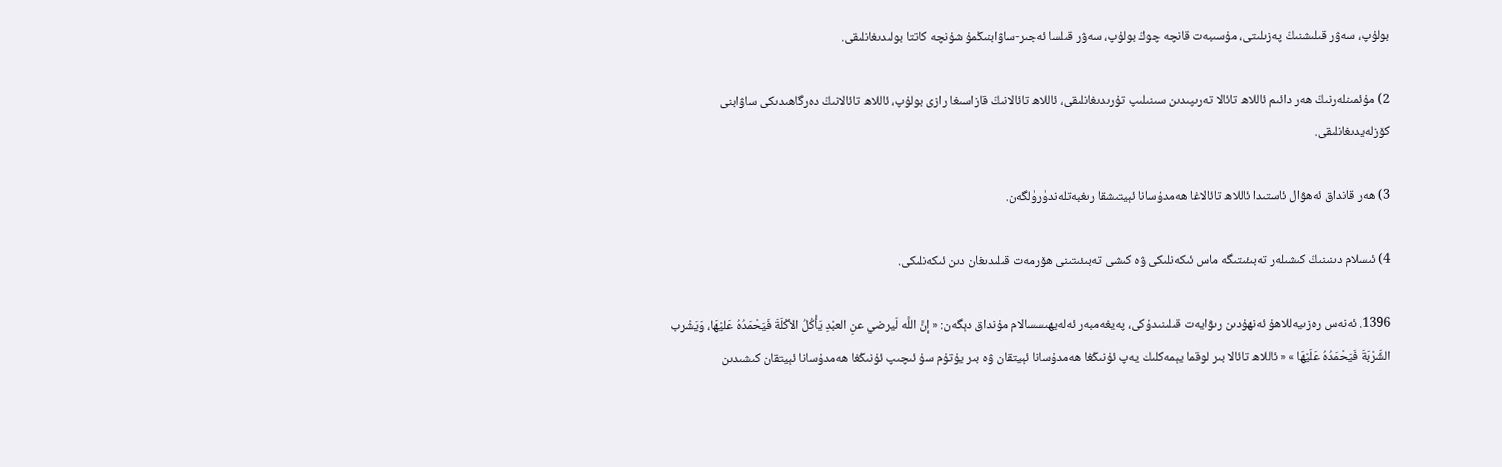بولۇپ، سەۋر قىلىشنىڭ پەزىلىتى، مۇسىبەت قانچە چوڭ بولۇپ، سەۋر قىلسا ئەجىر-ساۋابنىڭمۇ شۇنچە كاتتا بولىدىغانلىقى.

2) مۇئمىنلەرنىڭ ھەر دائىم ئاللاھ تائالا تەرىپىدىن سىنىلىپ تۇرىدىغانلىقى، ئاللاھ تائالانىڭ قازاسىغا رازى بولۇپ، ئاللاھ تائالانىڭ دەرگاھىدىكى ساۋابنى كۆزلەيدىغانلىقى.

3) ھەر قانداق ئەھۋال ئاستىدا ئاللاھ تائالاغا ھەمدۇسانا ئېيتىشقا رىغبەتلەندۈرۈلگەن.

4) ئىسلام دىنىنىڭ كىشىلەر تەبىئىتىگە ماس ئىكەنلىكى ۋە كىشى تەبىئىتىنى ھۆرمەت قىلىدىغان دىن ئىكەنلىكى.

1396. ئەنەس رەزىيەللاھۇ ئەنھۇدىن رىۋايەت قىلىنىدۇكى، پەيغەمبەر ئەلەيھىسسالام مۇنداق دېگەن: « إنَّ اللَّه لَيرضي عنِ العبْدِ يَأْكُلُ الأكْلَةَ فَيَحْمَدُهُ عَليْهَا، وَيَشْرب الشَّرْبَةَ فَيَحْمَدُهُ عَلَيْهَا » « ئاللاھ تائالا بىر لوقما يېمەكلىك يەپ ئۇنىڭغا ھەمدۇسانا ئېيتقان ۋە بىر يۇتۇم سۇ ئىچىپ ئۇنىڭغا ھەمدۇسانا ئېيتقان كىشىدىن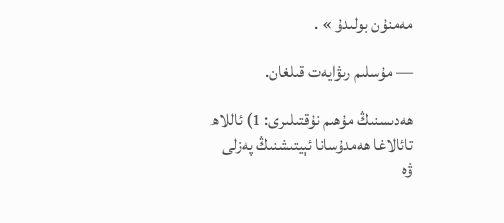مەمنۇن بولىدۇ » .

― مۇسلىم رىۋايەت قىلغان.

ھەدىسنىڭ مۇھىم نۇقتىلىرى: 1) ئاللاھ تائالاغا ھەمدۇسانا ئېيتىشنىڭ پەزلى ۋە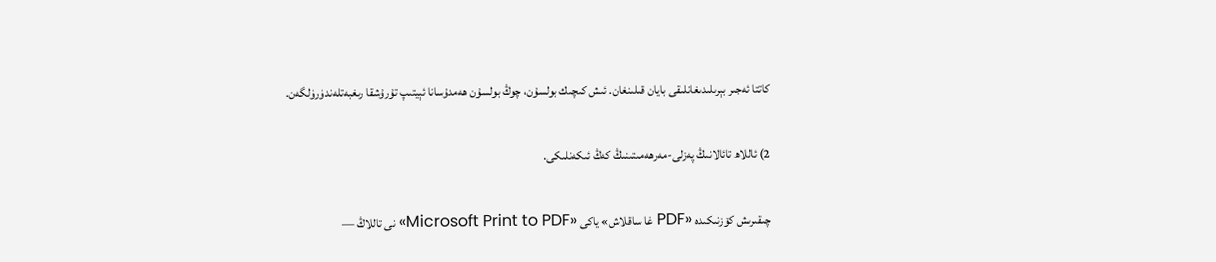كاتتا ئەجىر بېرىلىدىغانلىقى بايان قىلىنغان. ئىش كىچىك بولسۇن، چوڭ بولسۇن ھەمدۇسانا ئېيتىپ تۇرۇشقا رىغبەتلەندۈرۈلگەن.

2) ئاللاھ تائالانىڭ پەزلى-مەرھەمىتىنىڭ كەڭ ئىكەنلىكى.

چىقىرىش كۆزنىكىدە «PDF غا ساقلاش» ياكى «Microsoft Print to PDF» نى تاللاڭ —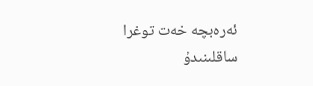ئەرەبچە خەت توغرا ساقلىنىدۇ